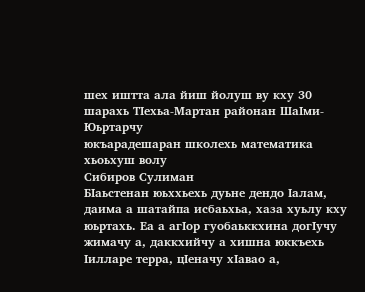шех иштта ала йиш йолуш ву кху 30 шарахь ТIехьа-Мартан районан ШаIми-Юьртарчу
юкъарадешаран школехь математика хьоьхуш волу
Сибиров Сулиман
БIаьстенан юьххьехь дуьне дендо Iалам, даима а шатайпа исбаьхьа, хаза хуьлу кху юьртахь. Еа а агIор гуобаьккхина догIучу жимачу а, даккхийчу а хишна юккъехь Iилларе терра, цIеначу хIавао а,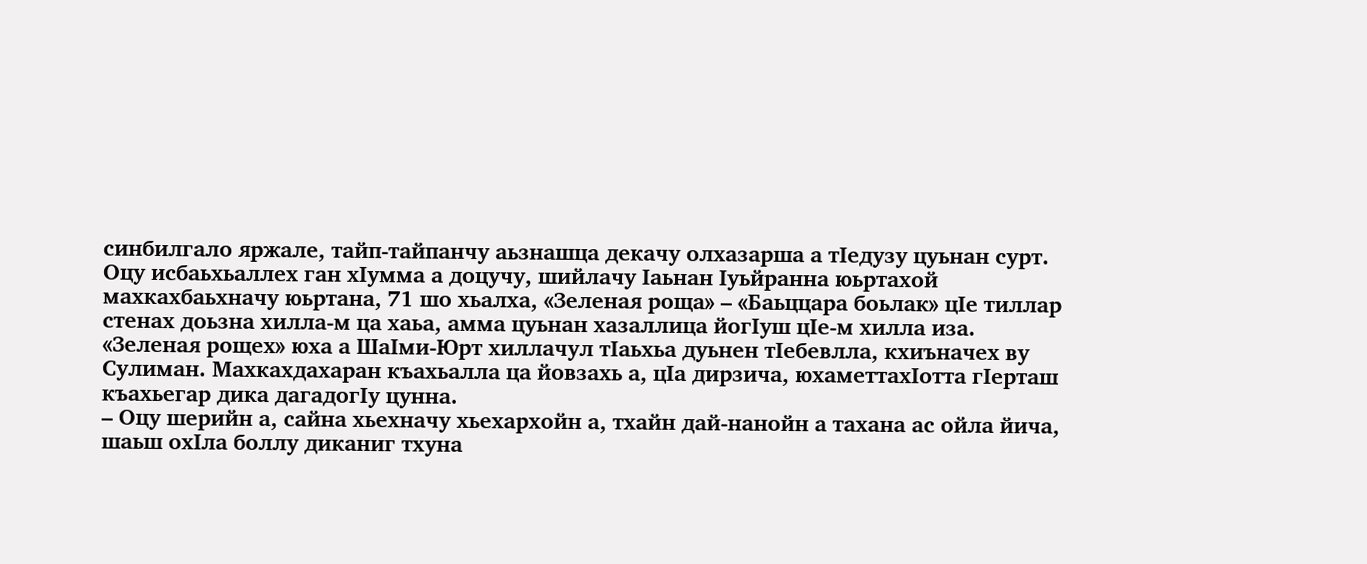синбилгало яржале, тайп-тайпанчу аьзнашца декачу олхазарша а тIедузу цуьнан сурт.
Оцу исбаьхьаллех ган хIумма а доцучу, шийлачу Iаьнан Iуьйранна юьртахой махкахбаьхначу юьртана, 71 шо хьалха, «Зеленая роща» – «Баьццара боьлак» цIе тиллар стенах доьзна хилла-м ца хаьа, амма цуьнан хазаллица йогIуш цIе-м хилла иза.
«Зеленая рощех» юха а ШаIми-Юрт хиллачул тIаьхьа дуьнен тIебевлла, кхиъначех ву Сулиман. Махкахдахаран къахьалла ца йовзахь а, цIа дирзича, юхаметтахIотта гIерташ къахьегар дика дагадогIу цунна.
– Оцу шерийн а, сайна хьехначу хьехархойн а, тхайн дай-нанойн а тахана ас ойла йича, шаьш охIла боллу диканиг тхуна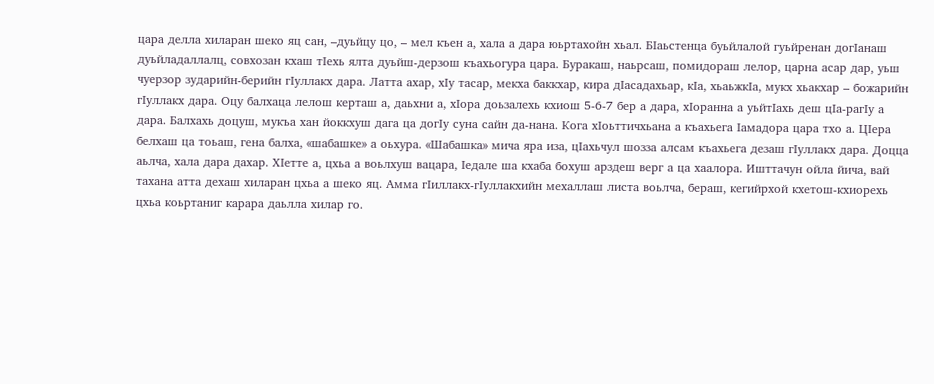цара делла хиларан шеко яц сан, –дуьйцу цо, – мел къен а, хала а дара юьртахойн хьал. БIаьстенца буьйлалой гуьйренан догIанаш дуьйладаллалц, совхозан кхаш тIехь ялта дуьйш-дерзош къахьогура цара. Буракаш, наьрсаш, помидораш лелор, царна асар дар, уьш чуерзор зударийн-берийн гIуллакх дара. Латта ахар, хIу тасар, мекха баккхар, кира дIасадахьар, кIа, хьаьжкIа, мукх хьакхар – божарийн гIуллакх дара. Оцу балхаца лелош керташ а, даьхни а, хIора доьзалехь кхиош 5-6-7 бер а дара, хIоранна а уьйтIахь деш цIа-рагIу а дара. Балхахь доцуш, мукъа хан йоккхуш дага ца догIу суна сайн да-нана. Кога хIоьттичхьана а къахьега Iамадора цара тхо а. ЦIера белхаш ца тоьаш, гена балха, «шабашке» а оьхура. «Шабашка» мича яра иза, цIахьчул шозза алсам къахьега дезаш гIуллакх дара. Доцца аьлча, хала дара дахар. ХIетте а, цхьа а воьлхуш вацара, Iедале ша кхаба бохуш арздеш верг а ца хаалора. Ишттачун ойла йича, вай тахана атта дехаш хиларан цхьа а шеко яц. Амма гIиллакх-гIуллакхийн мехаллаш листа воьлча, бераш, кегийрхой кхетош-кхиорехь цхьа коьртаниг карара даьлла хилар го.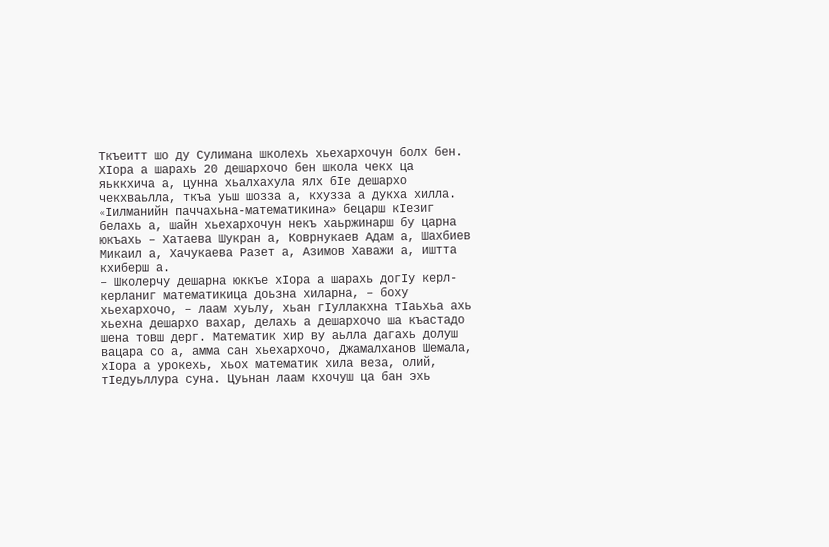Ткъеитт шо ду Сулимана школехь хьехархочун болх бен. ХIора а шарахь 20 дешархочо бен школа чекх ца яьккхича а, цунна хьалхахула ялх бIе дешархо чекхваьлла, ткъа уьш шозза а, кхузза а дукха хилла. «Iилманийн паччахьна-математикина» бецарш кIезиг белахь а, шайн хьехархочун некъ хаьржинарш бу царна юкъахь – Хатаева Шукран а, Коврнукаев Адам а, Шахбиев Микаил а, Хачукаева Разет а, Азимов Хаважи а, иштта кхиберш а.
– Школерчу дешарна юккъе хIора а шарахь догIу керл-керланиг математикица доьзна хиларна, – боху хьехархочо, – лаам хуьлу, хьан гIуллакхна тIаьхьа ахь хьехна дешархо вахар, делахь а дешархочо ша къастадо шена товш дерг. Математик хир ву аьлла дагахь долуш вацара со а, амма сан хьехархочо, Джамалханов Шемала, хIора а урокехь, хьох математик хила веза, олий, тIедуьллура суна. Цуьнан лаам кхочуш ца бан эхь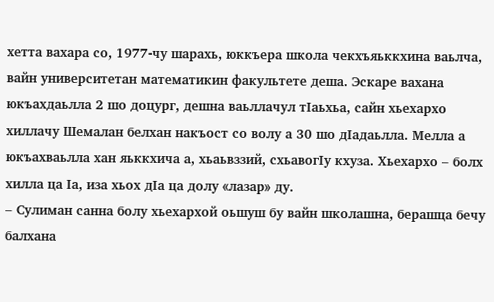хетта вахара со, 1977-чу шарахь, юккъера школа чекхъяьккхина ваьлча, вайн университетан математикин факультете деша. Эскаре вахана юкъахдаьлла 2 шо доцург, дешна ваьллачул тIаьхьа, сайн хьехархо хиллачу Шемалан белхан накъост со волу а 30 шо дIадаьлла. Мелла а юкъахваьлла хан яьккхича а, хьаьвззий, схьавогIу кхуза. Хьехархо – болх хилла ца Iа, иза хьох дIа ца долу «лазар» ду.
– Сулиман санна болу хьехархой оьшуш бу вайн школашна, берашца бечу балхана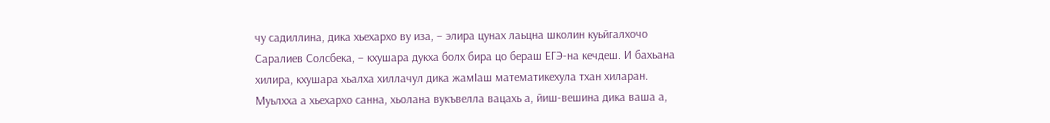чу садиллина, дика хьехархо ву иза, – элира цунах лаьцна школин куьйгалхочо Саралиев Солсбека, – кхушара дукха болх бира цо бераш ЕГЭ-на кечдеш. И бахьана хилира, кхушара хьалха хиллачул дика жамIаш математикехула тхан хиларан.
Муьлхха а хьехархо санна, хьолана вукъвелла вацахь а, йиш-вешина дика ваша а,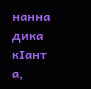нанна дика кIант а,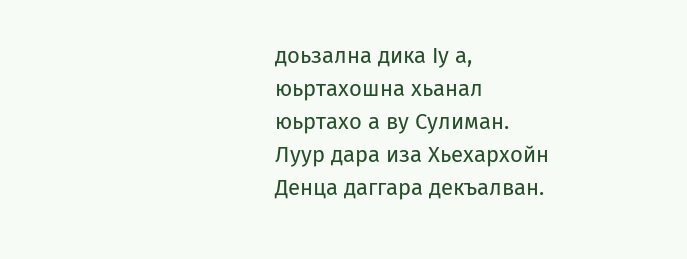доьзална дика Iу а, юьртахошна хьанал юьртахо а ву Сулиман. Луур дара иза Хьехархойн Денца даггара декъалван.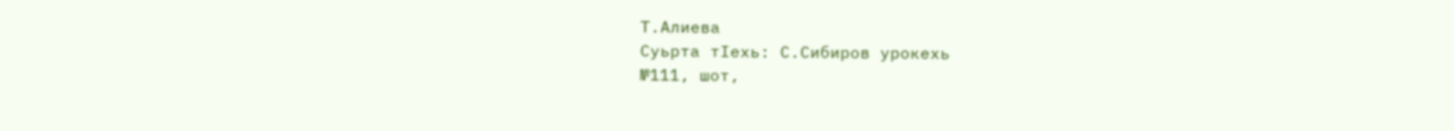Т.Алиева
Суьрта тIехь: С.Сибиров урокехь
№111, шот,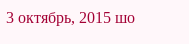3 октябрь, 2015 шо